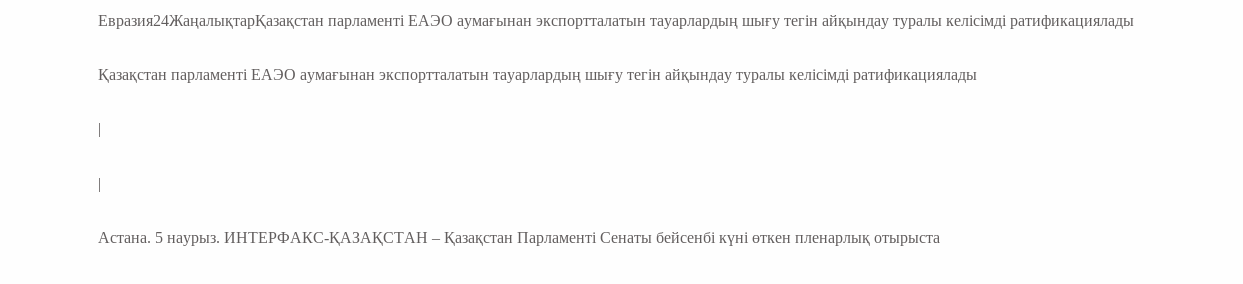Евразия24ЖаңалықтарҚазақстан парламенті ЕАЭО аумағынан экспортталатын тауарлардың шығу тегін айқындау туралы келісімді ратификациялады

Қазақстан парламенті ЕАЭО аумағынан экспортталатын тауарлардың шығу тегін айқындау туралы келісімді ратификациялады

|

|

Астана. 5 наурыз. ИНТЕРФАКС-ҚАЗАҚСТАН – Қазақстан Парламенті Сенаты бейсенбі күні өткен пленарлық отырыста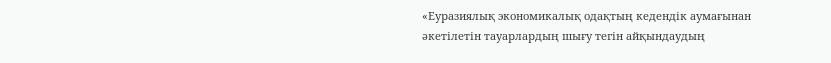«Еуразиялық экономикалық одақтың кедендік аумағынан әкетілетін тауарлардың шығу тегін айқындаудың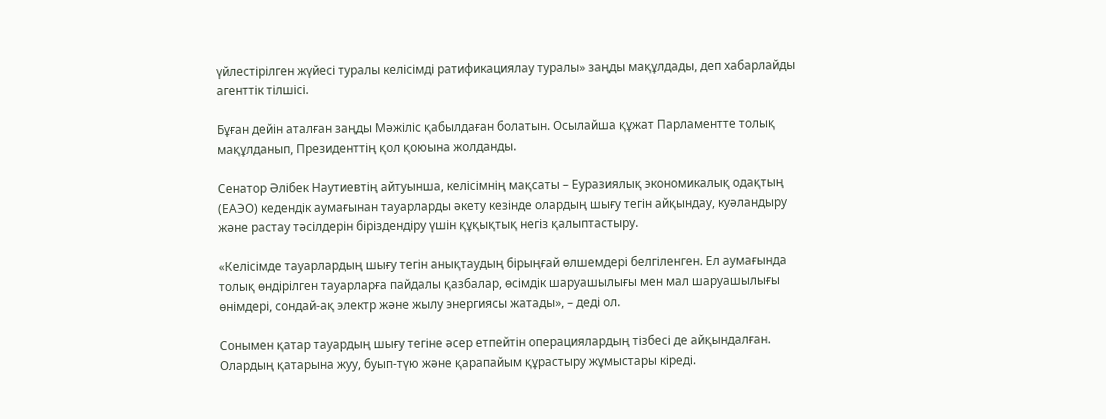үйлестірілген жүйесі туралы келісімді ратификациялау туралы» заңды мақұлдады, деп хабарлайды агенттік тілшісі.

Бұған дейін аталған заңды Мәжіліс қабылдаған болатын. Осылайша құжат Парламентте толық мақұлданып, Президенттің қол қоюына жолданды.

Сенатор Әлібек Наутиевтің айтуынша, келісімнің мақсаты – Еуразиялық экономикалық одақтың (ЕАЭО) кедендік аумағынан тауарларды әкету кезінде олардың шығу тегін айқындау, куәландыру және растау тәсілдерін біріздендіру үшін құқықтық негіз қалыптастыру.

«Келісімде тауарлардың шығу тегін анықтаудың бірыңғай өлшемдері белгіленген. Ел аумағында толық өндірілген тауарларға пайдалы қазбалар, өсімдік шаруашылығы мен мал шаруашылығы өнімдері, сондай-ақ электр және жылу энергиясы жатады», – деді ол.

Сонымен қатар тауардың шығу тегіне әсер етпейтін операциялардың тізбесі де айқындалған. Олардың қатарына жуу, буып-түю және қарапайым құрастыру жұмыстары кіреді.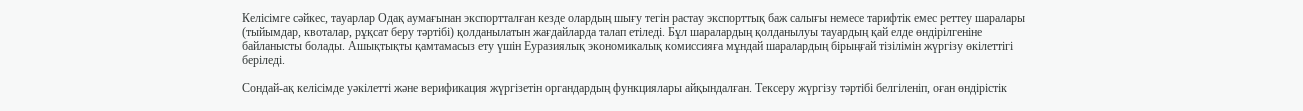Келісімге сәйкес, тауарлар Одақ аумағынан экспортталған кезде олардың шығу тегін растау экспорттық баж салығы немесе тарифтік емес реттеу шаралары (тыйымдар, квоталар, рұқсат беру тәртібі) қолданылатын жағдайларда талап етіледі. Бұл шаралардың қолданылуы тауардың қай елде өндірілгеніне байланысты болады. Ашықтықты қамтамасыз ету үшін Еуразиялық экономикалық комиссияға мұндай шаралардың бірыңғай тізілімін жүргізу өкілеттігі беріледі.

Сондай-ақ келісімде уәкілетті және верификация жүргізетін органдардың функциялары айқындалған. Тексеру жүргізу тәртібі белгіленіп, оған өндірістік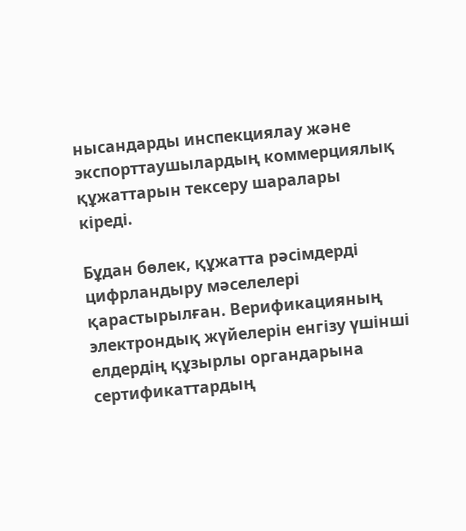нысандарды инспекциялау және экспорттаушылардың коммерциялық құжаттарын тексеру шаралары кіреді.

Бұдан бөлек, құжатта рәсімдерді цифрландыру мәселелері қарастырылған. Верификацияның электрондық жүйелерін енгізу үшінші елдердің құзырлы органдарына сертификаттардың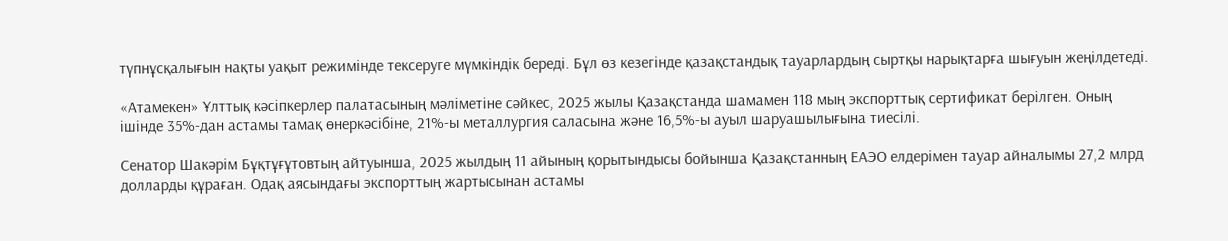түпнұсқалығын нақты уақыт режимінде тексеруге мүмкіндік береді. Бұл өз кезегінде қазақстандық тауарлардың сыртқы нарықтарға шығуын жеңілдетеді.

«Атамекен» Ұлттық кәсіпкерлер палатасының мәліметіне сәйкес, 2025 жылы Қазақстанда шамамен 118 мың экспорттық сертификат берілген. Оның ішінде 35%-дан астамы тамақ өнеркәсібіне, 21%-ы металлургия саласына және 16,5%-ы ауыл шаруашылығына тиесілі.

Сенатор Шакәрім Бұқтұғұтовтың айтуынша, 2025 жылдың 11 айының қорытындысы бойынша Қазақстанның ЕАЭО елдерімен тауар айналымы 27,2 млрд долларды құраған. Одақ аясындағы экспорттың жартысынан астамы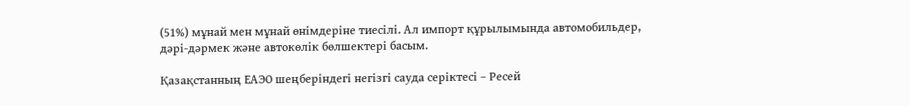(51%) мұнай мен мұнай өнімдеріне тиесілі. Ал импорт құрылымында автомобильдер, дәрі-дәрмек және автокөлік бөлшектері басым.

Қазақстанның ЕАЭО шеңберіндегі негізгі сауда серіктесі – Ресей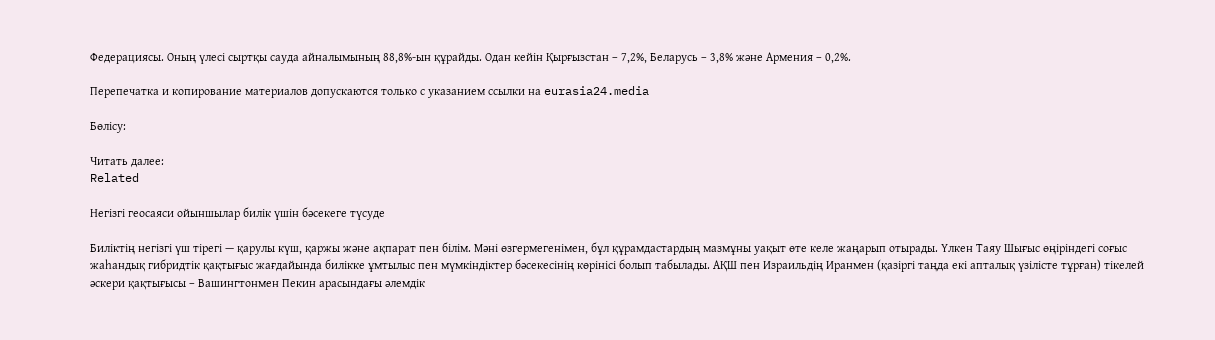Федерациясы. Оның үлесі сыртқы сауда айналымының 88,8%-ын құрайды. Одан кейін Қырғызстан – 7,2%, Беларусь – 3,8% және Армения – 0,2%.

Перепечатка и копирование материалов допускаются только с указанием ссылки на eurasia24.media

Бөлісу:

Читать далее:
Related

Негізгі геосаяси ойыншылар билік үшін бәсекеге түсуде

Биліктің негізгі үш тірегі — қарулы күш, қаржы және ақпарат пен білім. Мәні өзгермегенімен, бұл құрамдастардың мазмұны уақыт өте келе жаңарып отырады. Үлкен Таяу Шығыс өңіріндегі соғыс жаһандық гибридтік қақтығыс жағдайында билікке ұмтылыс пен мүмкіндіктер бәсекесінің көрінісі болып табылады. АҚШ пен Израильдің Иранмен (қазіргі таңда екі апталық үзілісте тұрған) тікелей әскери қақтығысы – Вашингтонмен Пекин арасындағы әлемдік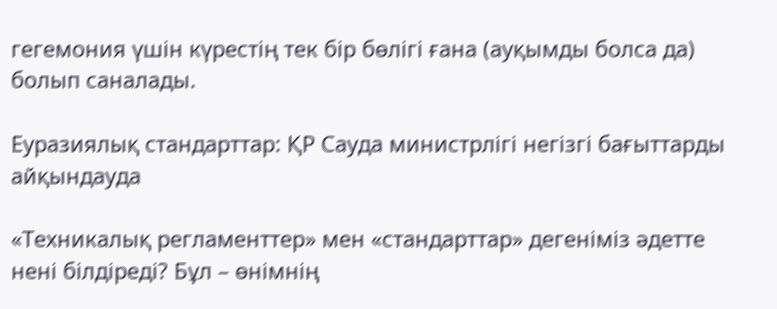гегемония үшін күрестің тек бір бөлігі ғана (ауқымды болса да) болып саналады.

Еуразиялық стандарттар: ҚР Сауда министрлігі негізгі бағыттарды айқындауда

«Техникалық регламенттер» мен «стандарттар» дегеніміз әдетте нені білдіреді? Бұл – өнімнің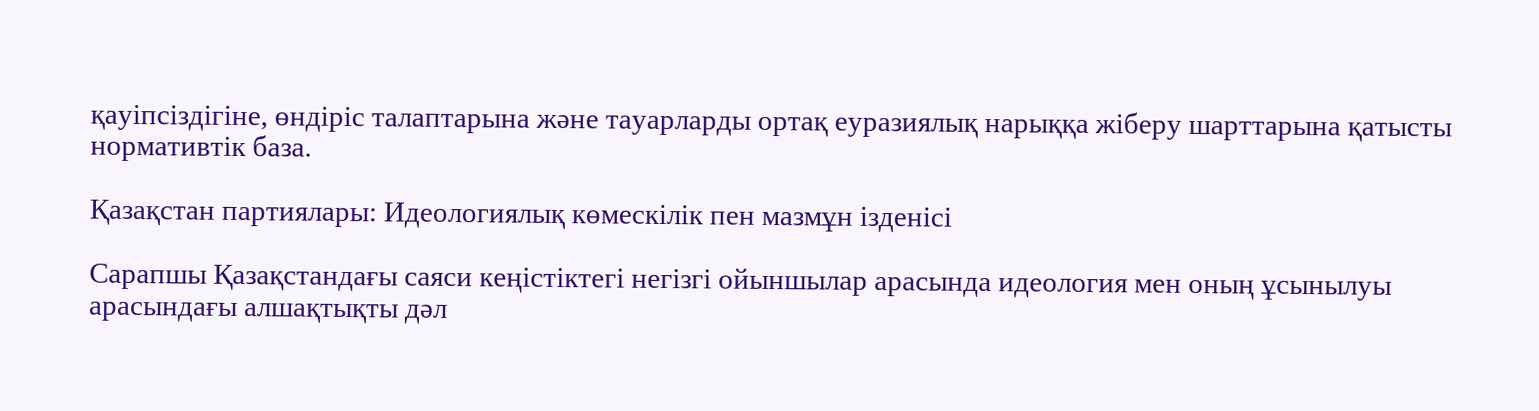қауіпсіздігіне, өндіріс талаптарына және тауарларды ортақ еуразиялық нарыққа жіберу шарттарына қатысты нормативтік база.

Қазақстан партиялары: Идеологиялық көмескілік пен мазмұн ізденісі

Сарапшы Қазақстандағы саяси кеңістіктегі негізгі ойыншылар арасында идеология мен оның ұсынылуы арасындағы алшақтықты дәл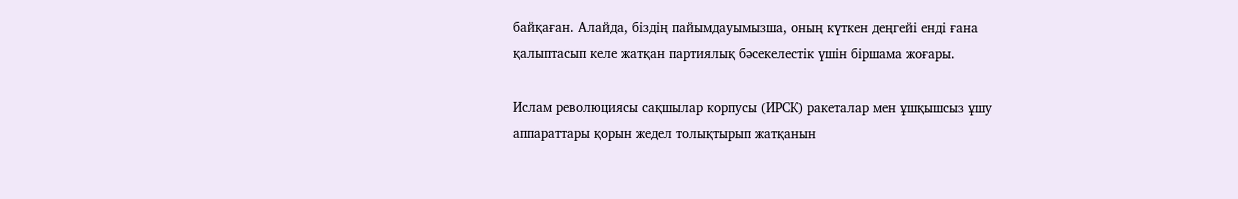байқаған. Алайда, біздің пайымдауымызша, оның күткен деңгейі енді ғана қалыптасып келе жатқан партиялық бәсекелестік үшін біршама жоғары.

Ислам революциясы сақшылар корпусы (ИРСК) ракеталар мен ұшқышсыз ұшу аппараттары қорын жедел толықтырып жатқанын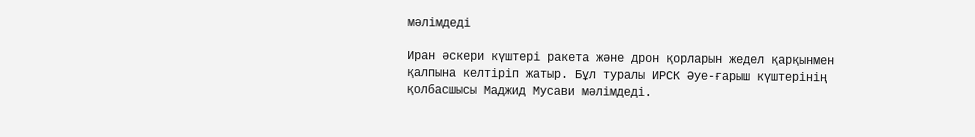мәлімдеді

Иран әскери күштері ракета және дрон қорларын жедел қарқынмен қалпына келтіріп жатыр. Бұл туралы ИРСК Әуе-ғарыш күштерінің қолбасшысы Маджид Мусави мәлімдеді.